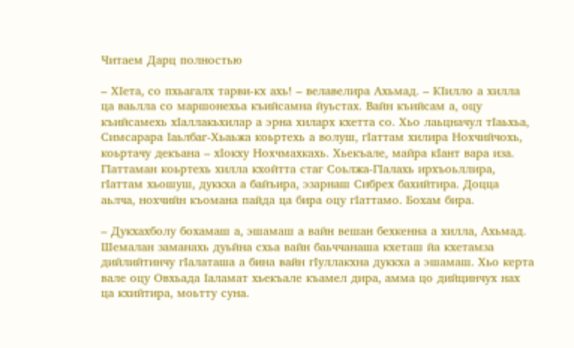Читаем Дарц полностью

– ХIета, со пхьагалх тарви-кх ахь! – велавелира Ахьмад. – КIилло а хилла ца ваьлла со маршонехьа къийсамна йуьстах. Вайн къийсам а, оцу къийсамехь хIаллакьхилар а эрна хиларх кхетта со. Хьо лаьцначул тIаьхьа, Симсарара Iаьлбаг-Хьаьжа коьртехь а волуш, гIаттам хилира Нохчийчохь, коьртачу декъана – хIокху Нохчмахкахь. Хьекъале, майра кIант вара иза. ГIаттаман коьртехь хилла кхойтта стаг Соьлжа-ГIалахь ирхъоьллира, гIаттам хьошуш, дуккха а байъира, эзарнаш Сибрех бахийтира. Доцца аьлча, нохчийн къомана пайда ца бира оцу гIаттамо. Бохам бира.

– Дукхахболу бохамаш а, эшамаш а вайн вешан бехкенна а хилла, Ахьмад. Шемалан заманахь дуьйна схьа вайн баьччанаша кхеташ йа кхетамза дийлийтинчу гIалаташа а бина вайн гIуллакхна дуккха а эшамаш. Хьо керта вале оцу Овхьада Iаламат хьекъале къамел дира, амма цо дийцинчух нах ца кхийтира, моьтту суна.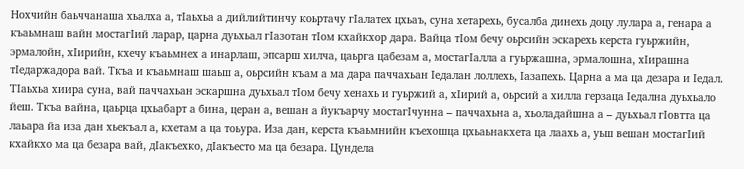Нохчийн баьччанаша хьалха а, тIаьхьа а дийлийтинчу коьртачу гIалатех цхьаъ, суна хетарехь, бусалба динехь доцу лулара а, генара а къаьмнаш вайн мостагIий ларар, царна дуьхьал гIазотан тIом кхайкхор дара. Вайца тIом бечу оьрсийн эскарехь керста гуьржийн, эрмалойн, хIирийн, кхечу къаьмнех а инарлаш, эпсарш хилча, цаьрга цабезам а, мостагIалла а гуьржашна, эрмалошна, хIирашна тIедаржадора вай. Ткъа и къаьмнаш шаьш а, оьрсийн къам а ма дара паччахьан Iедалан лоллехь, Iазапехь. Царна а ма ца дезара и Iедал. ТIаьхьа хиира суна, вай паччахьан эскаршна дуьхьал тIом бечу xeнаxь и гуьржий а, хIирий а, оьрсий а хилла герзаца Iедална дуьхьало йеш. Ткъа вайна, цаьрца цхьабарт а бина, церан а, вешан а йукъарчу мостагIчунна – паччахьна а, хьоладайшна а – дуьхьал гIовтта ца лаьара йа иза дан хьекъал а, кхетам а ца тоьура. Иза дан, керста къаьмнийн къехошца цхьаьнакхета ца лаахь а, уьш вешан мостагIий кхайкхо ма ца безара вай, дIакъехко, дIакъесто ма ца безара. Цундела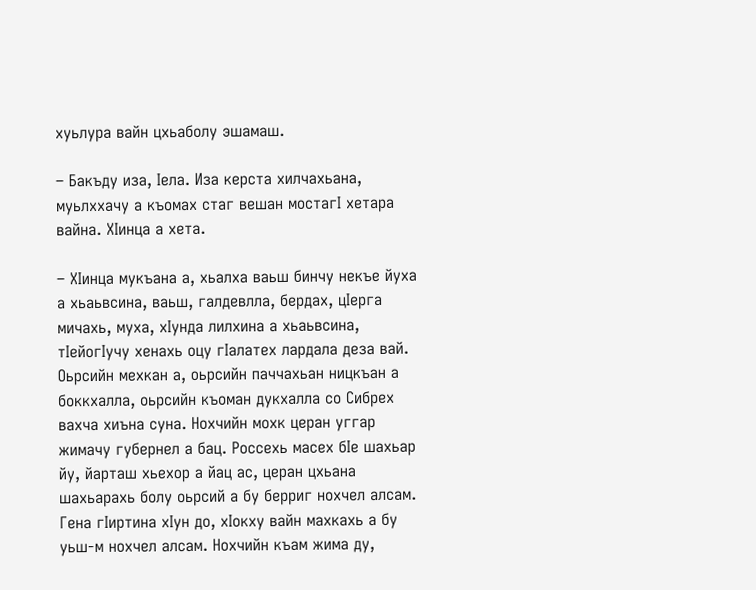хуьлура вайн цхьаболу эшамаш.

– Бакъду иза, Iела. Иза керста хилчахьана, муьлххачу а къомах стаг вешан мостагI хетара вайна. ХIинца а хета.

– ХIинца мукъана а, хьалха ваьш бинчу некъе йуха а хьаьвсина, ваьш, галдевлла, бердах, цIерга мичахь, муха, хIунда лилхина а хьаьвсина, тIейогIучу хенахь оцу гIaлатех лардала деза вай. Оьрсийн мехкан а, оьрсийн паччахьан ницкъан а боккхалла, оьрсийн къоман дукхалла со Сибрех вахча хиъна суна. Нохчийн мохк церан уггар жимачу губернел а бац. Россехь масех бIе шахьар йу, йарташ хьехор а йац ас, церан цхьана шахьарахь болу оьрсий а бу берриг нохчел алсам. Гена гIиртина хIун до, хIокху вайн махкахь а бу уьш-м нохчел алсам. Нохчийн къам жима ду,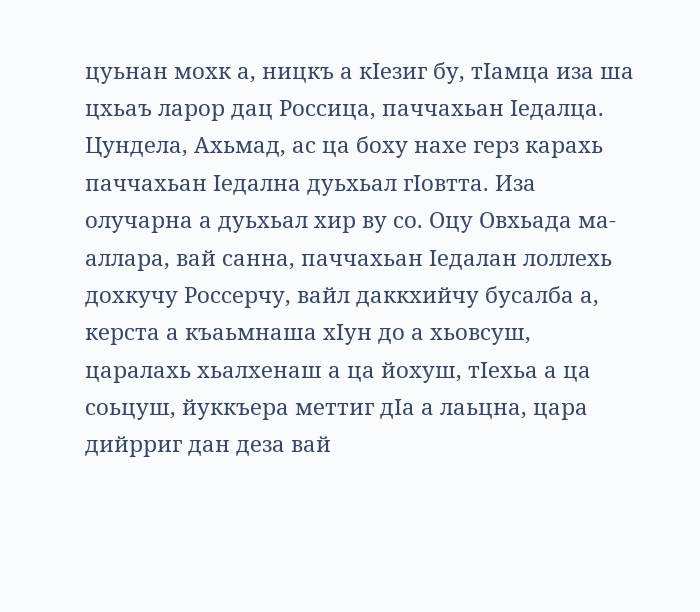цуьнан мохк а, ницкъ а кIезиг бу, тIамца иза ша цхьаъ ларор дац Россица, паччахьан Iедалца. Цундела, Ахьмад, ас ца боху нахе герз карахь паччахьан Iедална дуьхьал гIовтта. Иза олучарна а дуьхьал хир ву со. Оцу Овхьада ма-аллара, вай санна, паччахьан Iедалан лоллехь дохкучу Россерчу, вайл даккхийчу бусалба а, керста а къаьмнаша хIун до а хьовсуш, царалахь хьалхенаш а ца йохуш, тIехьа а ца соьцуш, йуккъера меттиг дIа а лаьцна, цара дийрриг дан деза вай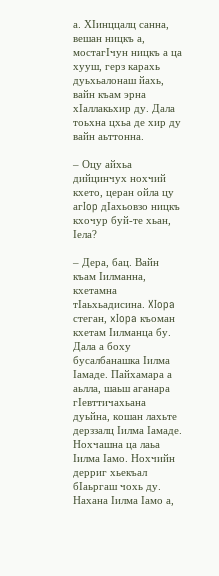а. ХIинццалц санна, вешан ницкъ а, мостагIчун ницкъ а ца хууш, герз карахь дуьхьалонаш йахь, вайн къам эрна хIаллакьхир ду. Дала тоьхна цхьа де хир ду вайн аьттонна.

– Оцу айхьа дийцинчух нохчий кхето, церан ойла цу aгIop дIахьовзо ницкъ кхочур буй-те хьан, Iела?

– Дера, бац. Вайн къам Iилманна, кхетамна тIаьxьaдисина. XIopa стеган, xIopa къоман кхетам Iилманца бу. Дала а боху бусалбанашка Iилма Iамаде. Пайхамара а аьлла, шаьш аганара гIевттичахьана дуьйна, кошан лахьте дерззалц Iилма Iамаде. Нохчашна ца лаьа Iилма Iамо. Нохчийн дерриг хьекъал бIаьргаш чохь ду. Нахана Iилма Iамo а,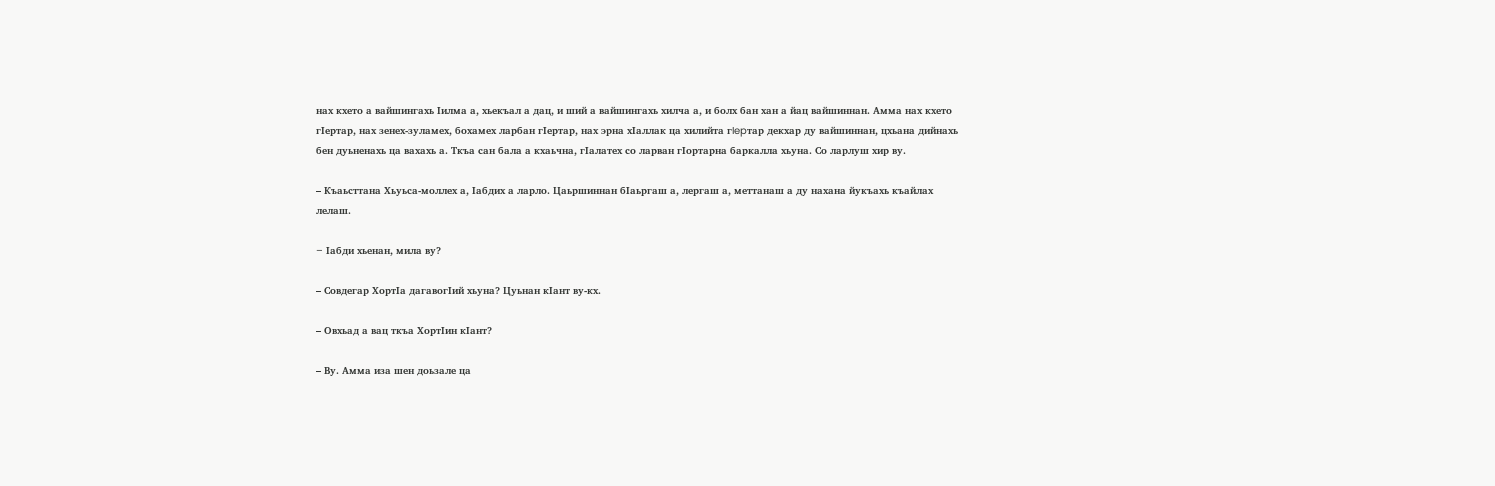нах кхето а вайшингахь Iилма а, хьекъал а дац, и ший а вайшингахь хилча а, и болх бан хан а йац вайшиннан. Амма нах кхето гIертар, нах зенех-зуламех, бохамех ларбан гIертар, нах эрна хIаллак ца хилийта гIepтар декхар ду вайшиннан, цхьана дийнахь бен дуьненахь ца вахахь а. Ткъа сан бала а кхаьчна, гIалатех со ларван гIортарна баркалла хьуна. Со ларлуш хир ву.

– Къаьсттана Хьуьса-моллех а, Iабдих а ларло. Цаьршиннан бIаьргаш а, лергаш а, меттанаш а ду нахана йукъахь къайлах лелаш.

– Iабди хьенан, мила ву?

– Совдегар ХортIа дагавогIий хьуна? Цуьнан кIант ву-кх.

– Овхьад а вац ткъа ХортIин кIант?

– Ву. Амма иза шен доьзале ца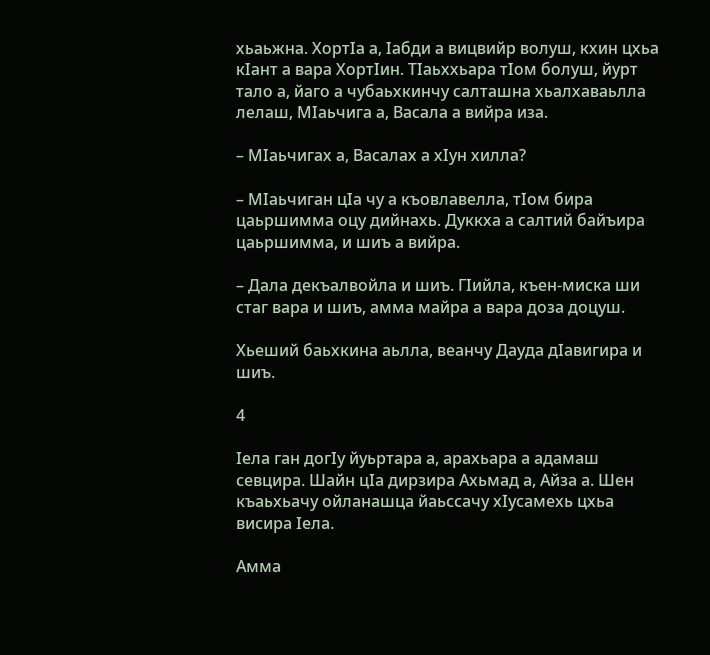хьаьжна. ХортIа а, Iабди а вицвийр волуш, кхин цхьа кIант а вара ХортIин. ТIаьххьара тIом болуш, йурт тало а, йаго а чубаьхкинчу салташна хьалхаваьлла лелаш, МIаьчига а, Васала а вийра иза.

– МIаьчигах а, Васалах а хIун хилла?

– МIаьчиган цIа чу а къовлавелла, тIом бира цаьршимма оцу дийнахь. Дуккха а салтий байъира цаьршимма, и шиъ а вийра.

– Дала декъалвойла и шиъ. ГIийла, къен-миска ши стаг вара и шиъ, амма майра а вара доза доцуш.

Хьеший баьхкина аьлла, веанчу Дауда дIавигира и шиъ.

4

Iела ган догIу йуьртара а, арахьара а адамаш севцира. Шайн цIа дирзира Ахьмад а, Айза а. Шен къаьхьачу ойланашца йаьссачу хIусамехь цхьа висира Iела.

Амма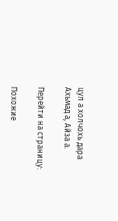цул а холчохь дара Ахьмад а, Айза а.

Перейти на страницу:

Похожие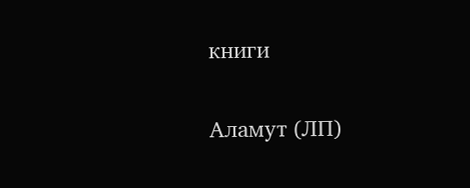книги

Аламут (ЛП)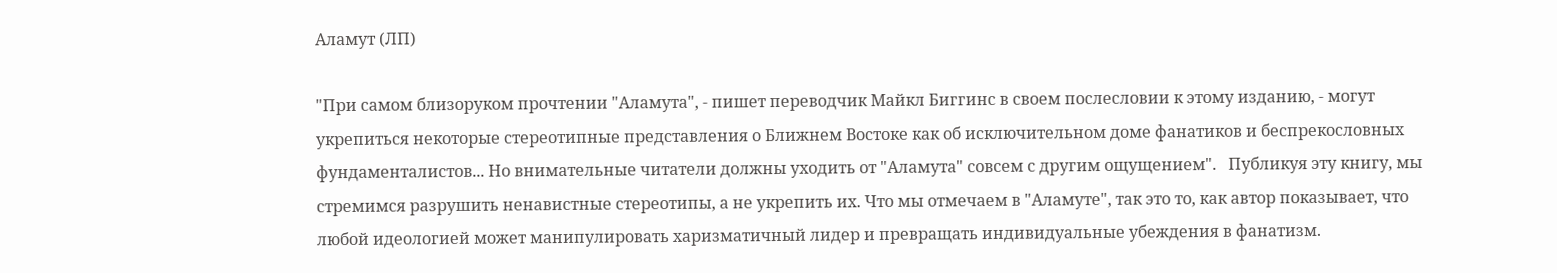Аламут (ЛП)

"При самом близоруком прочтении "Аламута", - пишет переводчик Майкл Биггинс в своем послесловии к этому изданию, - могут укрепиться некоторые стереотипные представления о Ближнем Востоке как об исключительном доме фанатиков и беспрекословных фундаменталистов... Но внимательные читатели должны уходить от "Аламута" совсем с другим ощущением".   Публикуя эту книгу, мы стремимся разрушить ненавистные стереотипы, а не укрепить их. Что мы отмечаем в "Аламуте", так это то, как автор показывает, что любой идеологией может манипулировать харизматичный лидер и превращать индивидуальные убеждения в фанатизм.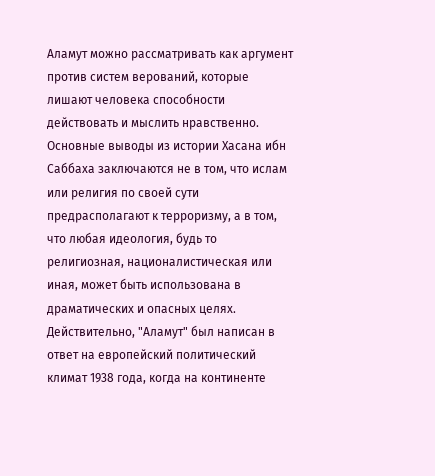Аламут можно рассматривать как аргумент против систем верований, которые лишают человека способности действовать и мыслить нравственно. Основные выводы из истории Хасана ибн Саббаха заключаются не в том, что ислам или религия по своей сути предрасполагают к терроризму, а в том, что любая идеология, будь то религиозная, националистическая или иная, может быть использована в драматических и опасных целях. Действительно, "Аламут" был написан в ответ на европейский политический климат 1938 года, когда на континенте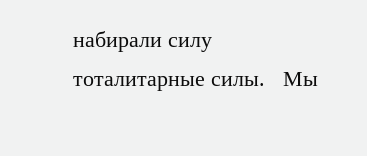набирали силу тоталитарные силы.   Мы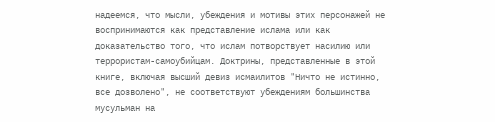надеемся, что мысли, убеждения и мотивы этих персонажей не воспринимаются как представление ислама или как доказательство того, что ислам потворствует насилию или террористам-самоубийцам. Доктрины, представленные в этой книге, включая высший девиз исмаилитов "Ничто не истинно, все дозволено", не соответствуют убеждениям большинства мусульман на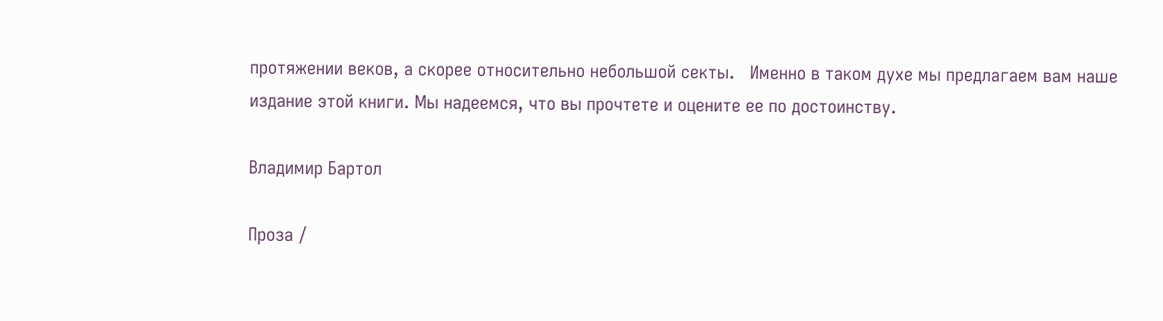протяжении веков, а скорее относительно небольшой секты.   Именно в таком духе мы предлагаем вам наше издание этой книги. Мы надеемся, что вы прочтете и оцените ее по достоинству.

Владимир Бартол

Проза /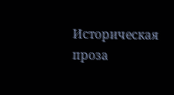Историческая проза